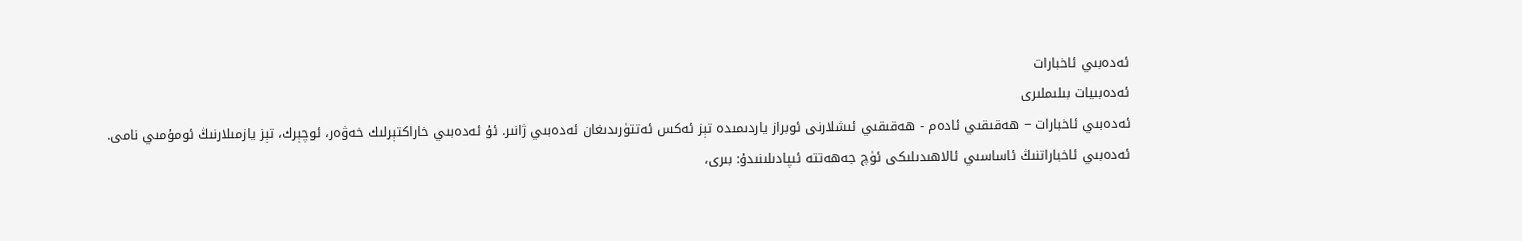ئەدەبىي ئاخبارات
ئەدەبىيات بىلىملىرى
ئەدەبىي ئاخبارات − ھەقىقىي ئادەم - ھەقىقىي ئىشلارنى ئوبراز ياردىمىدە تېز ئەكس ئەتتۈرىدىغان ئەدەبىي ژانىر. ئۇ ئەدەبىي خاراكتېرلىك خەۋەر، ئوچېرك، تېز يازمىلارنىڭ ئومۇمىي نامى.
ئەدەبىي ئاخباراتنىڭ ئاساسىي ئالاھىدىلىكى ئۈچ جەھەتتە ئىپادىلىنىدۇ: بىرى،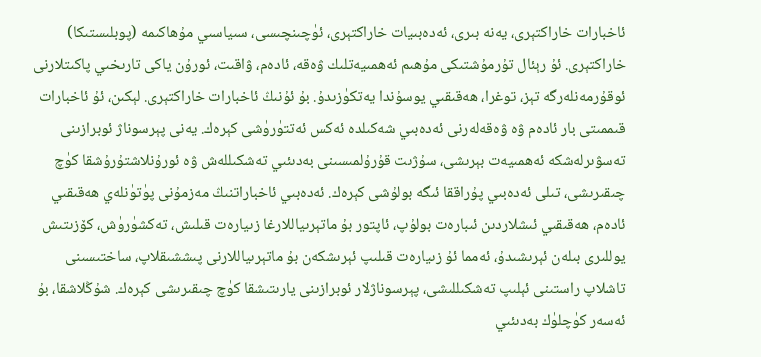ئاخبارات خاراكتېرى، يەنە بىرى، ئەدەبىيات خاراكتېرى، ئۈچىنچىسى، سىياسىي مۇھاكىمە (پوبلىستىكا) خاراكتېرى. ئۇ رېئال تۇرمۇشتىكى مۇھىم ئەھمىيەتلىك ۋەقە، ئادەم، ۋاقىت، ئورۇن ياكى تارىخىي پاكىتلارنى ئوقۇرمەنلەرگە تېز، توغرا، ھەقىقىي يوسۇندا يەتكۈزىدۇ. بۇ ئۇنىڭ ئاخبارات خاراكتېرى. لېكىن، ئۇ ئاخبارات قىممىتى بار ئادەم ۋە ۋەقەلەرنى ئەدەبىي شەكىلدە ئەكس ئەتتۈرۈشى كېرەك. يەنى پېرسوناژ ئوبرازىنى تەسۋىرلەشكە ئەھمىيەت بېرىشى، سۇژىت قۇرۇلمىسىنى بەدىئىي تەشكىللەش ۋە ئورۇنلاشتۇرۇشقا كۈچ چىقىرىشى، تىلى ئەدەبىي پۇراققا ئىگە بولۇشى كېرەك. ئەدەبىي ئاخباراتنىڭ مەزمۇنى پۈتۈنلەي ھەقىقىي ئادەم، ھەقىقىي ئىشلاردىن ئىبارەت بولۇپ، ئاپتور بۇ ماتېرىياللارغا زىيارەت قىلىش، تەكشۈرۈش، كۆزىتىش يوللىرى بىلەن ئېرىشىدۇ، ئەمما ئۇ زىيارەت قىلىپ ئېرىشكەن بۇ ماتېرىياللارنى پىششىقلاپ، ساختىسىنى تاشلاپ راستىنى ئېلىپ تەشكىللىشى، پېرسوناژلار ئوبرازىنى يارىتىشقا كۈچ چىقىرىشى كېرەك. شۇڭلاشقا، بۇ ئەسەر كۈچلۈك بەدىئىي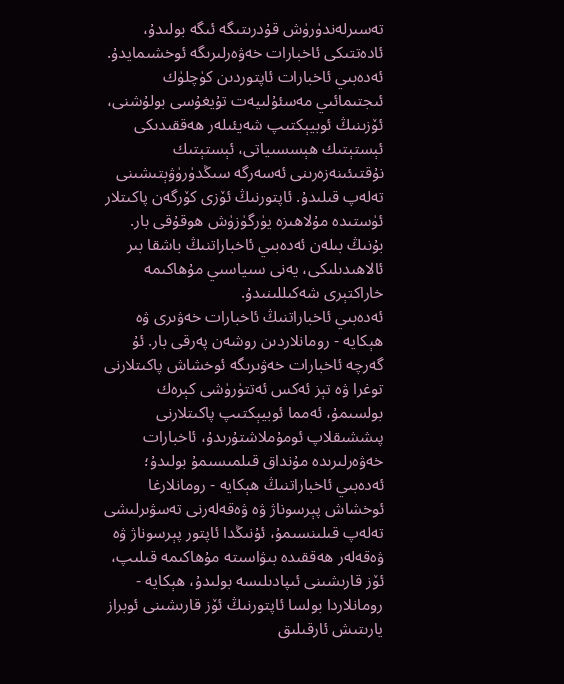تەسىرلەندۈرۈش قۇدرىتىگە ئىگە بولىدۇ، ئادەتتىكى ئاخبارات خەۋەرلىرىگە ئوخشىمايدۇ.
ئەدەبىي ئاخبارات ئاپتوردىن كۈچلۈك ئىجتىمائىي مەسئۇلىيەت تۇيغۇسى بولۇشنى، ئۆزىنىڭ ئوبيېكتىپ شەيئىلەر ھەققىدىكى ئېستېتىك ھېسسىياتى، ئېستېتىك نۇقتىئىنەزەرىنى ئەسەرگە سىڭدۈرۈۋېتىشىنى تەلەپ قىلىدۇ. ئاپتورنىڭ ئۆزى كۆرگەن پاكىتلار ئۈستىدە مۇلاھىزە يۈرگۈزۈش ھوقۇقى بار. بۇنىڭ بىلەن ئەدەبىي ئاخباراتنىڭ باشقا بىر ئالاھىدىلىكى، يەنى سىياسىي مۇھاكىمە خاراكتېرى شەكىللىنىدۇ.
ئەدەبىي ئاخباراتنىڭ ئاخبارات خەۋىرى ۋە ھېكايە - رومانلاردىن روشەن پەرقى بار. ئۇ گەرچە ئاخبارات خەۋىرىگە ئوخشاش پاكىتلارنى توغرا ۋە تېز ئەكس ئەتتۈرۈشى كېرەك بولسىمۇ، ئەمما ئوبيېكتىپ پاكىتلارنى پىششىقلاپ ئومۇملاشتۇرىدۇ، ئاخبارات خەۋەرلىرىدە مۇنداق قىلمىسىمۇ بولىدۇ؛ ئەدەبىي ئاخباراتنىڭ ھېكايە - رومانلارغا ئوخشاش پېرسوناژ ۋە ۋەقەلەرنى تەسۋىرلىشى تەلەپ قىلىنسىمۇ، ئۇنىڭدا ئاپتور پېرسوناژ ۋە ۋەقەلەر ھەققىدە بىۋاسىتە مۇھاكىمە قىلىپ، ئۆز قارىشىنى ئىپادىلىسە بولىدۇ، ھېكايە - رومانلاردا بولسا ئاپتورنىڭ ئۆز قارىشىنى ئوبراز يارىتىش ئارقىلىق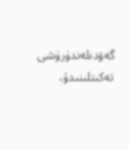گەۋدىلەندۈرۈشى تەكىتلىنىدۇ،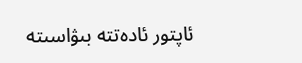ئاپتور ئادەتتە بىۋاسىتە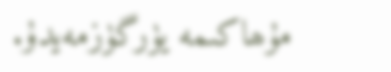مۇھاكىمە يۈرگۈزمەيدۇ.